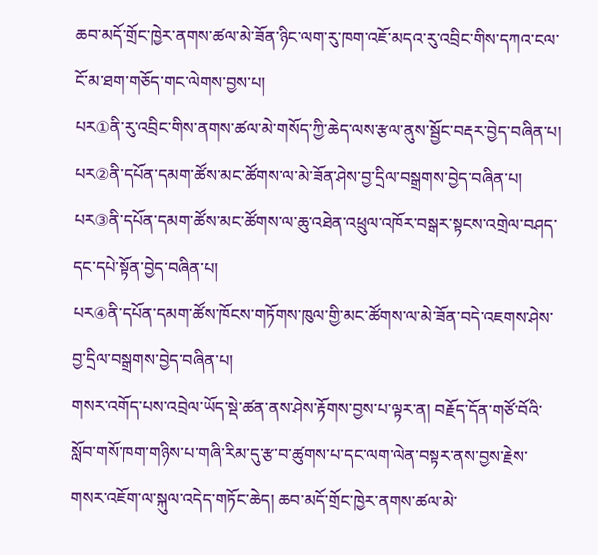ཆབ་མདོ་གྲོང་ཁྱེར་ནགས་ཚལ་མེ་ཟོན་ཉིང་ལག་རུ་ཁག་འཇོ་མདའ་རུ་འབྲིང་གིས་དཀའ་ངལ་ངོ་མ་ཐག་གཅོད་གང་ལེགས་བྱས་པ།
པར①ནི་རུ་འབྲིང་གིས་ནགས་ཚལ་མེ་གསོད་ཀྱི་ཆེད་ལས་རྩལ་ནུས་སྦྱོང་བརྡར་བྱེད་བཞིན་པ།
པར②ནི་དཔོན་དམག་ཚོས་མང་ཚོགས་ལ་མེ་ཟོན་ཤེས་བྱ་དྲིལ་བསྒྲགས་བྱེད་བཞིན་པ།
པར③ནི་དཔོན་དམག་ཚོས་མང་ཚོགས་ལ་ཆུ་འཐེན་འཕྲུལ་འཁོར་བསྒར་སྟངས་འགྲེལ་བཤད་དང་དཔེ་སྟོན་བྱེད་བཞིན་པ།
པར④ནི་དཔོན་དམག་ཚོས་ཁོངས་གཏོགས་ཁུལ་གྱི་མང་ཚོགས་ལ་མེ་ཟོན་བདེ་འཇགས་ཤེས་བྱ་དྲིལ་བསྒྲགས་བྱེད་བཞིན་པ།
གསར་འགོད་པས་འབྲེལ་ཡོད་སྡེ་ཚན་ནས་ཤེས་རྟོགས་བྱས་པ་ལྟར་ན། བརྗོད་དོན་གཙོ་བོའི་སློབ་གསོ་ཁག་གཉིས་པ་གཞི་རིམ་དུ་རྩ་བ་ཚུགས་པ་དང་ལག་ལེན་བསྟར་ནས་བྱས་རྗེས་གསར་འཇོག་ལ་སྐུལ་འདེད་གཏོང་ཆེད། ཆབ་མདོ་གྲོང་ཁྱེར་ནགས་ཚལ་མེ་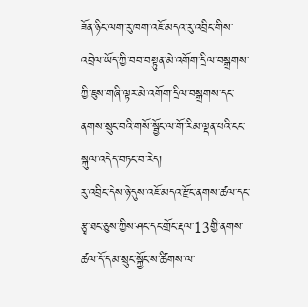ཟོན་ཉིང་ལག་རུ་ཁག་འཇོ་མདའ་རུ་འབྲིང་གིས་འབྲེལ་ཡོད་ཀྱི་བབ་བསྟུན་མེ་འགོག་དྲིལ་བསྒྲགས་ཀྱི་ཇུས་གཞི་ལྟར་མེ་འགོག་དྲིལ་བསྒྲགས་དང་ནགས་སྲུང་བའི་གསོ་སྦྱོང་ལ་གོ་རིམ་ལྡན་པའི་ངང་སྐུལ་འདེད་བཏང་བ་རེད།
རུ་འབྲིང་དེས་ཉེ་དུས་འཇོ་མདའ་རྫོང་ནགས་ཚལ་དང་རྩྭ་ཐང་ཅུས་ཀྱིས་ཤང་དང་གྲོང་རྡལ་13གྱི་ནགས་ཚལ་དོ་དམ་སྲུང་སྐྱོང་ས་ཚིགས་ལ་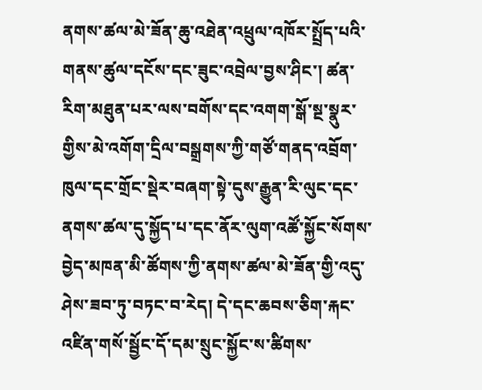ནགས་ཚལ་མེ་ཟོན་ཆུ་འཐེན་འཕྲུལ་འཁོར་སྤྲོད་པའི་གནས་ཚུལ་དངོས་དང་ཟུང་འབྲེལ་བྱས་ཤིང་། ཚན་རིག་མཐུན་པར་ལས་བགོས་དང་འགག་སྒོ་སྔ་སྣུར་གྱིས་མེ་འགོག་དྲིལ་བསྒྲགས་ཀྱི་གཙོ་གནད་འབྲོག་ཁུལ་དང་གྲོང་སྡེར་བཞག་སྟེ་དུས་རྒྱུན་རི་ལུང་དང་ནགས་ཚལ་དུ་སྐྱོད་པ་དང་ནོར་ལུག་འཚོ་སྐྱོང་སོགས་བྱེད་མཁན་མི་ཚོགས་ཀྱི་ནགས་ཚལ་མེ་ཟོན་གྱི་འདུ་ཤེས་ཟབ་ཏུ་བཏང་བ་རེད། དེ་དང་ཆབས་ཅིག་རྐང་འཛིན་གསོ་སྦྱོང་དོ་དམ་སྲུང་སྐྱོང་ས་ཚིགས་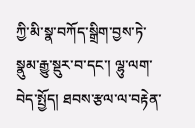ཀྱི་མི་སྣ་བཀོད་སྒྲིག་བྱས་ཏེ་སྣུམ་རྒྱུ་སྡུར་བ་དང་། ལྷུ་ལག་བེད་སྤྱོད། ཐབས་རྩལ་ལ་བརྟེན་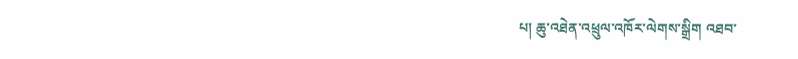པ། ཆུ་འཐེན་འཕྲུལ་འཁོར་ལེགས་སྒྲིག འཐབ་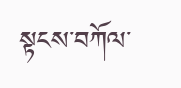སྟངས་བཀོལ་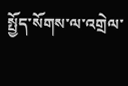སྤྱོད་སོགས་ལ་འགྲེལ་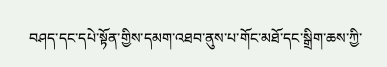བཤད་དང་དཔེ་སྟོན་གྱིས་དམག་འཐབ་ནུས་པ་གོང་མཐོ་དང་སྒྲིག་ཆས་ཀྱི་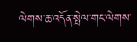ལེགས་ཆ་འདོན་སྤེལ་གང་ལེགས་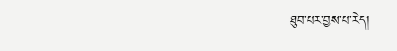ཐུབ་པར་བྱས་པ་རེད།